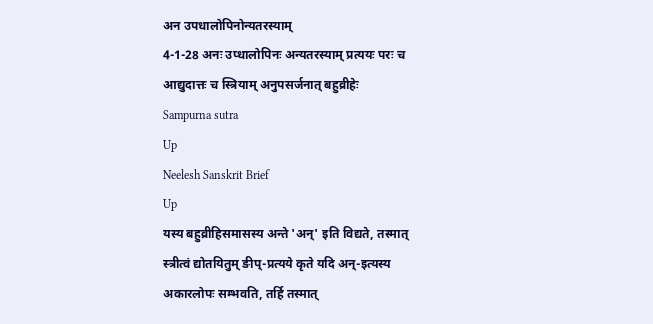अन उपधालोपिनोन्यतरस्याम्
4-1-28 अनः उप्धालोपिनः अन्यतरस्याम् प्रत्ययः परः च आद्युदात्तः च स्त्रियाम् अनुपसर्जनात् बहुव्रीहेः
Sampurna sutra
Up
Neelesh Sanskrit Brief
Up
यस्य बहुव्रीहिसमासस्य अन्ते 'अन्' इति विद्यते, तस्मात् स्त्रीत्वं द्योतयितुम् ङीप्-प्रत्यये कृते यदि अन्-इत्यस्य अकारलोपः सम्भवति, तर्हि तस्मात्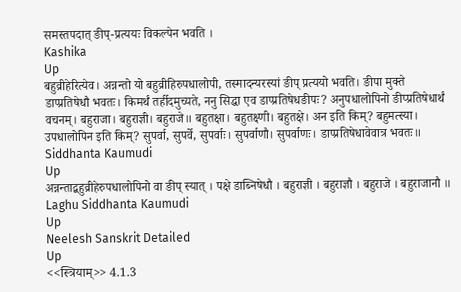समस्तपदात् ङीप्-प्रत्ययः विकल्पेन भवति ।
Kashika
Up
बहुव्रीहेरित्येव। अन्नन्तो यो बहुव्रीहिरुपधालोपी, तस्मादन्यरस्यां ङीप् प्रत्ययो भवति। ङीपा मुक्ते डाप्प्रतिषेधौ भवतः। किमर्थं तर्हीदमुच्यते, ननु सिद्धा एव डाप्प्रतिषेधङीपः? अनुपधालोपिनो ङीप्प्रतिषेधार्थं वचनम्। बहुराजा। बहुराज्ञी। बहुराजे॥ बहुतक्षा। बहुतक्ष्णी। बहुतक्षे। अन इति किम्? बहुमत्स्या। उपधालोपिन इति किम्? सुपर्वा, सुपर्वे, सुपर्वाः। सुपर्वाणौ। सुपर्वाणः। डाप्प्रतिषेधावेवात्र भवतः॥
Siddhanta Kaumudi
Up
अन्नन्ताद्बहुव्रीहेरुपधालोपिनो वा ङीप् स्यात् । पक्षे डाब्निषेधौ । बहुराज्ञी । बहुराज्ञौ । बहुराजे । बहुराजानौ ॥
Laghu Siddhanta Kaumudi
Up
Neelesh Sanskrit Detailed
Up
<<स्त्रियाम्>> 4.1.3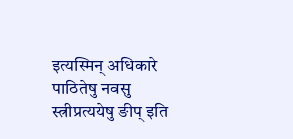इत्यस्मिन् अधिकारे पाठितेषु नवसु स्त्रीप्रत्ययेषु ङीप् इति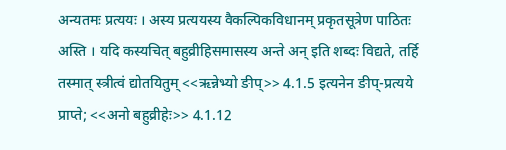अन्यतमः प्रत्ययः । अस्य प्रत्ययस्य वैकल्पिकविधानम् प्रकृतसूत्रेण पाठितः अस्ति । यदि कस्यचित् बहुव्रीहिसमासस्य अन्ते अन् इति शब्दः विद्यते, तर्हि तस्मात् स्त्रीत्वं द्योतयितुम् <<ऋन्नेभ्यो ङीप्>> 4.1.5 इत्यनेन ङीप्-प्रत्यये प्राप्ते; <<अनो बहुव्रीहेः>> 4.1.12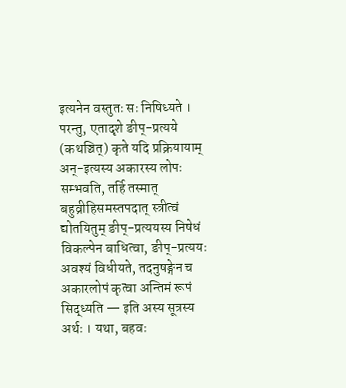इत्यनेन वस्तुतः सः निषिध्यते । परन्तु, एतादृशे ङीप्-प्रत्यये (कथञ्चित्) कृते यदि प्रक्रियायाम् अन्-इत्यस्य अकारस्य लोपः सम्भवति, तर्हि तस्मात् बहुव्रीहिसमस्तपदात् स्त्रीत्वं द्योतयितुम् ङीप्-प्रत्ययस्य निषेधं विकल्पेन बाधित्वा, ङीप्-प्रत्ययः अवश्यं विधीयते, तदनुषङ्गेन च अकारलोपं कृत्वा अन्तिमं रूपं सिद्ध्यति — इति अस्य सूत्रस्य अर्थः । यथा, बहवः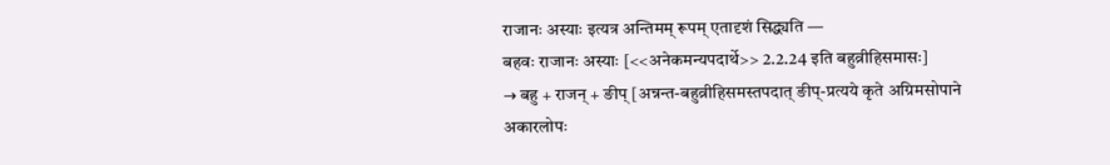राजानः अस्याः इत्यत्र अन्तिमम् रूपम् एतादृशं सिद्ध्यति —
बहवः राजानः अस्याः [<<अनेकमन्यपदार्थे>> 2.2.24 इति बहुव्रीहिसमासः]
→ बहु + राजन् + ङीप् [अन्नन्त-बहुव्रीहिसमस्तपदात् ङीप्-प्रत्यये कृते अग्रिमसोपाने अकारलोपः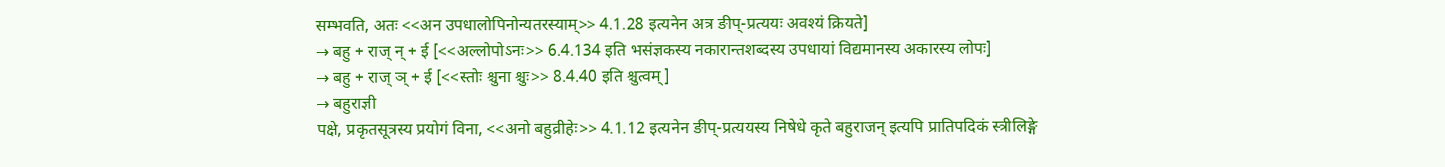सम्भवति, अतः <<अन उपधालोपिनोन्यतरस्याम्>> 4.1.28 इत्यनेन अत्र ङीप्-प्रत्ययः अवश्यं क्रियते]
→ बहु + राज् न् + ई [<<अल्लोपोऽनः>> 6.4.134 इति भसंज्ञकस्य नकारान्तशब्दस्य उपधायां विद्यमानस्य अकारस्य लोपः]
→ बहु + राज् ञ् + ई [<<स्तोः श्चुना श्चुः>> 8.4.40 इति श्चुत्वम्]
→ बहुराज्ञी
पक्षे, प्रकृतसूत्रस्य प्रयोगं विना, <<अनो बहुव्रीहेः>> 4.1.12 इत्यनेन ङीप्-प्रत्ययस्य निषेधे कृते बहुराजन् इत्यपि प्रातिपदिकं स्त्रीलिङ्गे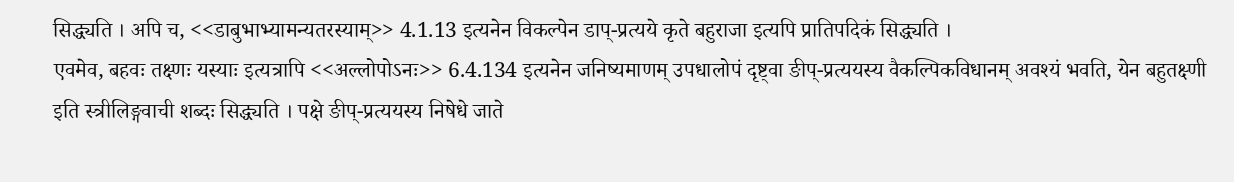सिद्ध्यति । अपि च, <<डाबुभाभ्यामन्यतरस्याम्>> 4.1.13 इत्यनेन विकल्पेन डाप्-प्रत्यये कृते बहुराजा इत्यपि प्रातिपदिकं सिद्ध्यति ।
एवमेव, बहवः तक्ष्णः यस्याः इत्यत्रापि <<अल्लोपोऽनः>> 6.4.134 इत्यनेन जनिष्यमाणम् उपधालोपं दृष्ट्वा ङीप्-प्रत्ययस्य वैकल्पिकविधानम् अवश्यं भवति, येन बहुतक्ष्णी इति स्त्रीलिङ्गवाची शब्दः सिद्ध्यति । पक्षे ङीप्-प्रत्ययस्य निषेधे जाते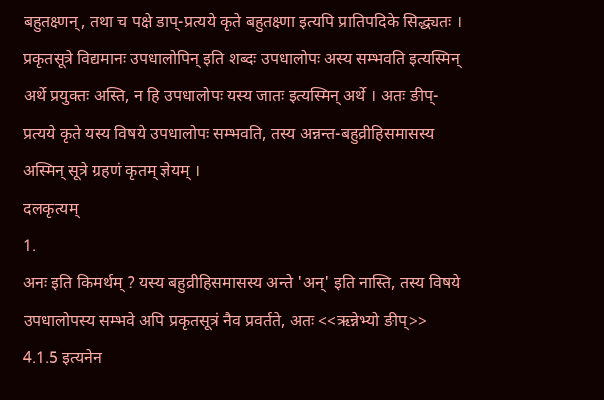बहुतक्ष्णन्, तथा च पक्षे डाप्-प्रत्यये कृते बहुतक्ष्णा इत्यपि प्रातिपदिके सिद्ध्यतः ।
प्रकृतसूत्रे विद्यमानः उपधालोपिन् इति शब्दः उपधालोपः अस्य सम्भवति इत्यस्मिन् अर्थे प्रयुक्तः अस्ति, न हि उपधालोपः यस्य जातः इत्यस्मिन् अर्थे । अतः ङीप्-प्रत्यये कृते यस्य विषये उपधालोपः सम्भवति, तस्य अन्नन्त-बहुव्रीहिसमासस्य अस्मिन् सूत्रे ग्रहणं कृतम् ज्ञेयम् ।
दलकृत्यम्
1.
अनः इति किमर्थम् ? यस्य बहुव्रीहिसमासस्य अन्ते 'अन्' इति नास्ति, तस्य विषये उपधालोपस्य सम्भवे अपि प्रकृतसूत्रं नैव प्रवर्तते, अतः <<ऋन्नेभ्यो ङीप्>>
4.1.5 इत्यनेन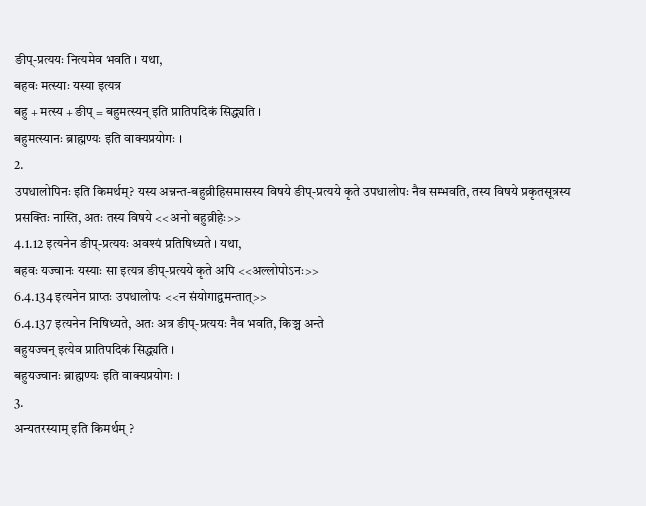ङीप्-प्रत्ययः नित्यमेव भवति । यथा,
बहवः मत्स्याः यस्या इत्यत्र
बहु + मत्स्य + ङीप् = बहुमत्स्यन् इति प्रातिपदिकं सिद्ध्यति ।
बहुमत्स्यानः ब्राह्मण्यः इति वाक्यप्रयोगः ।
2.
उपधालोपिनः इति किमर्थम्? यस्य अन्नन्त-बहुव्रीहिसमासस्य विषये ङीप्-प्रत्यये कृते उपधालोपः नैव सम्भवति, तस्य विषये प्रकृतसूत्रस्य प्रसक्तिः नास्ति, अतः तस्य विषये <<अनो बहुव्रीहेः>>
4.1.12 इत्यनेन ङीप्-प्रत्ययः अवश्यं प्रतिषिध्यते । यथा,
बहवः यज्वानः यस्याः सा इत्यत्र ङीप्-प्रत्यये कृते अपि <<अल्लोपोऽनः>>
6.4.134 इत्यनेन प्राप्तः उपधालोपः <<न संयोगाद्वमन्तात्>>
6.4.137 इत्यनेन निषिध्यते, अतः अत्र ङीप्-प्रत्ययः नैव भवति, किञ्च अन्ते
बहुयज्वन् इत्येव प्रातिपदिकं सिद्ध्यति ।
बहुयज्वानः ब्राह्मण्यः इति वाक्यप्रयोगः ।
3.
अन्यतरस्याम् इति किमर्थम् ?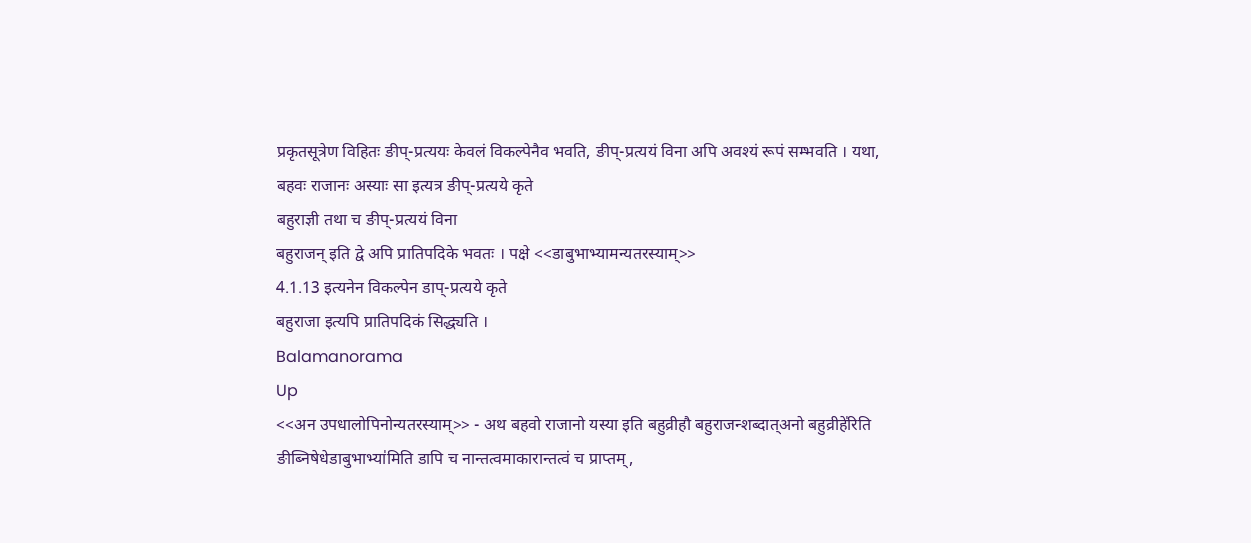प्रकृतसूत्रेण विहितः ङीप्-प्रत्ययः केवलं विकल्पेनैव भवति, ङीप्-प्रत्ययं विना अपि अवश्यं रूपं सम्भवति । यथा,
बहवः राजानः अस्याः सा इत्यत्र ङीप्-प्रत्यये कृते
बहुराज्ञी तथा च ङीप्-प्रत्ययं विना
बहुराजन् इति द्वे अपि प्रातिपदिके भवतः । पक्षे <<डाबुभाभ्यामन्यतरस्याम्>>
4.1.13 इत्यनेन विकल्पेन डाप्-प्रत्यये कृते
बहुराजा इत्यपि प्रातिपदिकं सिद्ध्यति ।
Balamanorama
Up
<<अन उपधालोपिनोन्यतरस्याम्>> - अथ बहवो राजानो यस्या इति बहुव्रीहौ बहुराजन्शब्दात्अनो बहुव्रीहे॑रिति ङीब्निषेधेडाबुभाभ्या॑मिति डापि च नान्तत्वमाकारान्तत्वं च प्राप्तम्,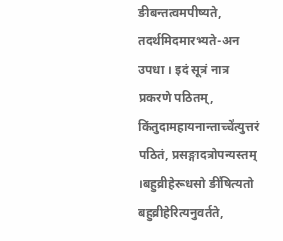ङीबन्तत्वमपीष्यते, तदर्थमिदमारभ्यते-अन उपधा । इदं सूत्रं नात्र प्रकरणे पठितम्, किंतुदामहायनान्ताच्चे॑त्युत्तरं पठितं, प्रसङ्गादत्रोपन्यस्तम् ।बहुव्रीहेरूधसो ङी॑षित्यतो बहुव्रीहेरित्यनुवर्तते,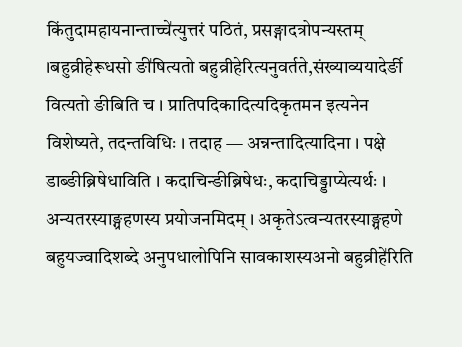किंतुदामहायनान्ताच्चे॑त्युत्तरं पठितं, प्रसङ्गादत्रोपन्यस्तम् ।बहुव्रीहेरूधसो ङी॑षित्यतो बहुव्रीहेरित्यनुवर्तते,संख्याव्ययादेर्ङी वित्यतो ङीबिति च । प्रातिपदिकादित्यदिकृतमन इत्यनेन विशेष्यते, तदन्तविधिः । तदाह — अन्नन्तादित्यादिना । पक्षे डाब्ङीब्निषेधाविति । कदाचिन्ङीब्निषेधः, कदाचिड्डाप्येत्यर्थः । अन्यतरस्याङ्ग्रहणस्य प्रयोजनमिदम् । अकृतेऽत्वन्यतरस्याङ्ग्रहणे बहुयज्वादिशब्दे अनुपधालोपिनि सावकाशस्यअनो बहुव्रीहे॑रिति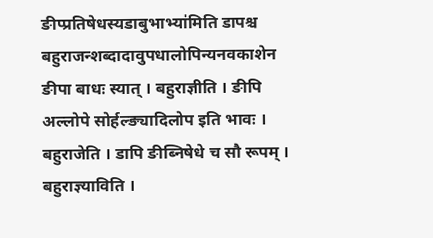ङीप्प्रतिषेधस्यडाबुभाभ्या॑मिति डापश्च बहुराजन्शब्दादावुपधालोपिन्यनवकाशेन ङीपा बाधः स्यात् । बहुराज्ञीति । ङीपि अल्लोपे सोर्हल्ङ्यादिलोप इति भावः । बहुराजेति । डापि ङीब्निषेधे च सौ रूपम् । बहुराज्ञ्याविति ।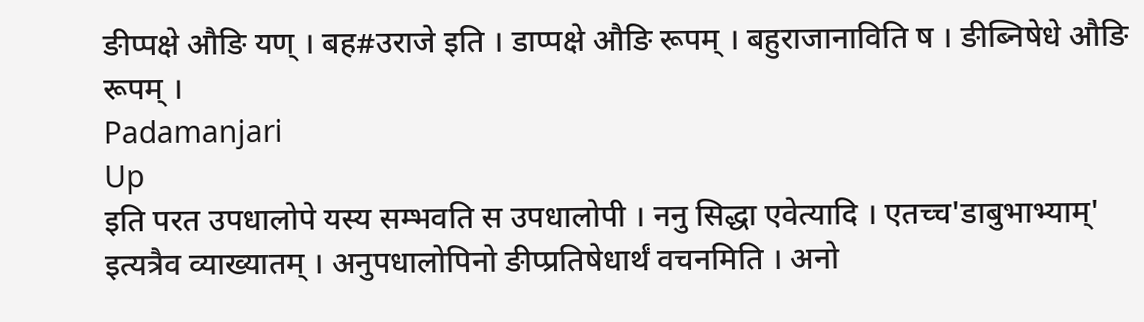ङीप्पक्षे औङि यण् । बह#उराजे इति । डाप्पक्षे औङि रूपम् । बहुराजानाविति ष । ङीब्निषेधे औङि रूपम् ।
Padamanjari
Up
इति परत उपधालोपे यस्य सम्भवति स उपधालोपी । ननु सिद्धा एवेत्यादि । एतच्च'डाबुभाभ्याम्' इत्यत्रैव व्याख्यातम् । अनुपधालोपिनो ङीप्प्रतिषेधार्थं वचनमिति । अनो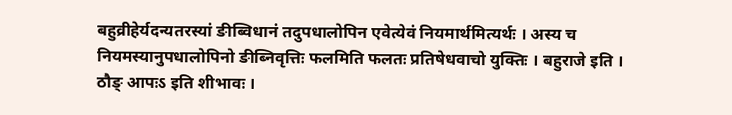बहुव्रीहेर्यदन्यतरस्यां ङीब्विधानं तदुपधालोपिन एवेत्येवं नियमार्थमित्यर्थः । अस्य च नियमस्यानुपधालोपिनो ङीब्निवृत्तिः फलमिति फलतः प्रतिषेधवाचो युक्तिः । बहुराजे इति । ठौङ् आपःऽ इति शीभावः ।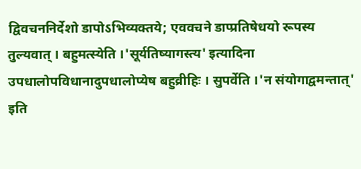द्विवचननिर्देशो डापोऽभिव्यक्तये; एववचने डाप्प्रतिषेधयो रूपस्य तुल्यवात् । बहुमत्स्येति ।'सूर्यतिष्यागस्त्य' इत्यादिना उपधालोपविधानादुपधालोप्येष बहुव्रीहिः । सुपर्वेति ।'न संयोगाद्वमन्तात्' इति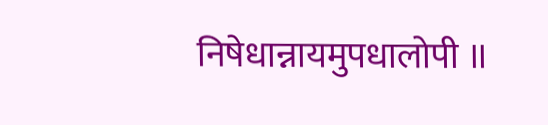निषेधान्नायमुपधालोपी ॥